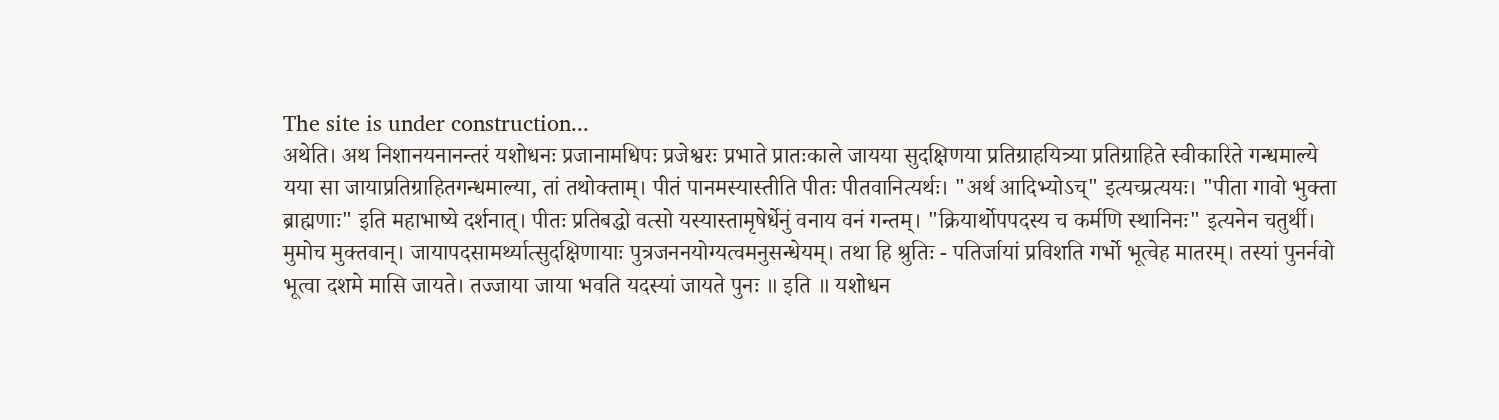The site is under construction...
अथेति। अथ निशानयनानन्तरं यशोधनः प्रजानामधिपः प्रजेश्वरः प्रभाते प्रातःकाले जायया सुदक्षिणया प्रतिग्राहयित्र्या प्रतिग्राहिते स्वीकारिते गन्धमाल्ये यया सा जायाप्रतिग्राहितगन्धमाल्या, तां तथोक्ताम्। पीतं पानमस्यास्तीति पीतः पीतवानित्यर्थः। "अर्थ आदिभ्योऽच्" इत्यच्प्रत्ययः। "पीता गावो भुक्ता ब्राह्मणाः" इति महाभाष्ये दर्शनात्। पीतः प्रतिबद्धो वत्सो यस्यास्तामृषेर्धेनुं वनाय वनं गन्तम्। "क्रियार्थोपपदस्य च कर्मणि स्थानिनः" इत्यनेन चतुर्थी। मुमोच मुक्तवान्। जायापदसामर्थ्यात्सुदक्षिणायाः पुत्रजननयोग्यत्वमनुसन्धेयम्। तथा हि श्रुतिः - पतिर्जायां प्रविशति गर्भो भूत्वेह मातरम्। तस्यां पुनर्नवो भूत्वा दशमे मासि जायते। तज्जाया जाया भवति यदस्यां जायते पुनः ॥ इति ॥ यशोधन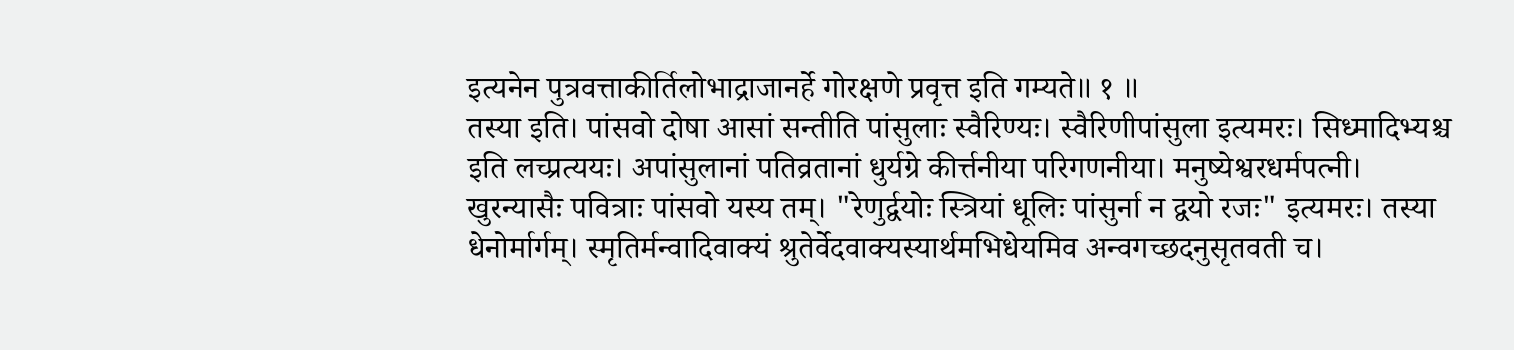इत्यनेन पुत्रवत्ताकीर्तिलोभाद्राजानर्हे गोरक्षणे प्रवृत्त इति गम्यते॥ १ ॥
तस्या इति। पांसवो दोषा आसां सन्तीति पांसुलाः स्वैरिण्यः। स्वैरिणीपांसुला इत्यमरः। सिध्मादिभ्यश्च इति लच्प्रत्ययः। अपांसुलानां पतिव्रतानां धुर्यग्रे कीर्त्तनीया परिगणनीया। मनुष्येश्वरधर्मपत्नी। खुरन्यासैः पवित्राः पांसवो यस्य तम्। "रेणुर्द्वयोः स्त्रियां धूलिः पांसुर्ना न द्वयो रजः" इत्यमरः। तस्या धेनोर्मार्गम्। स्मृतिर्मन्वादिवाक्यं श्रुतेर्वेदवाक्यस्यार्थमभिधेयमिव अन्वगच्छदनुसृतवती च।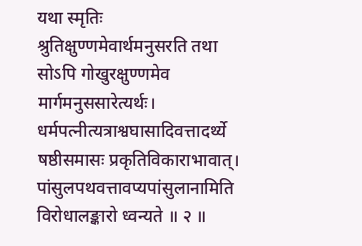यथा स्मृतिः श्रुतिक्षुण्णमेवार्थमनुसरति तथा सोऽपि गोखुरक्षुण्णमेव मार्गमनुससारेत्यर्थः। धर्मपत्नीत्यत्राश्वघासादिवत्तादर्थ्ये षष्ठीसमासः प्रकृतिविकाराभावात्। पांसुलपथवत्तावप्यपांसुलानामिति विरोधालङ्कारो ध्वन्यते ॥ २ ॥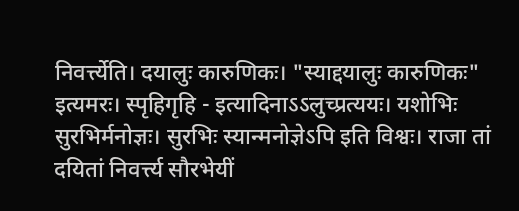निवर्त्त्येति। दयालुः कारुणिकः। "स्याद्दयालुः कारुणिकः" इत्यमरः। स्पृहिगृहि - इत्यादिनाऽऽलुच्प्रत्ययः। यशोभिः सुरभिर्मनोज्ञः। सुरभिः स्यान्मनोज्ञेऽपि इति विश्वः। राजा तां दयितां निवर्त्त्य सौरभेयीं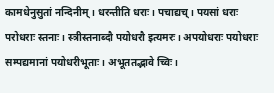कामधेनुसुतां नन्दिनीम्। धरन्तीति धराः। पचाद्यच्। पयसां धराः परोधराः स्तनाः। स्त्रीस्तनाब्दौ पयोधरौ इत्यमरः। अपयोधराः पयोधराः सम्पद्यमानां पयोधरीभूताः। अभूततद्भावे च्विः।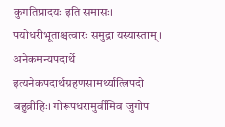कुगतिप्रादयः इति समासः। पयोधरीभूताश्चत्वारः समुद्रा यस्यास्ताम्। अनेकमन्यपदार्थे इत्यनेकपदार्थग्रहणसामर्थ्यात्त्रिपदो बहुव्रीहिः। गोरूपधरामुर्वीमिव जुगोप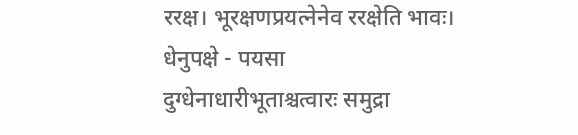ररक्ष। भूरक्षणप्रयत्नेनेव ररक्षेति भावः। धेनुपक्षे - पयसा दुग्धेनाधारीभूताश्चत्वारः समुद्रा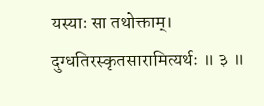यस्याः सा तथोक्ताम्। दुग्धतिरस्कृतसारामित्यर्थः ॥ ३ ॥